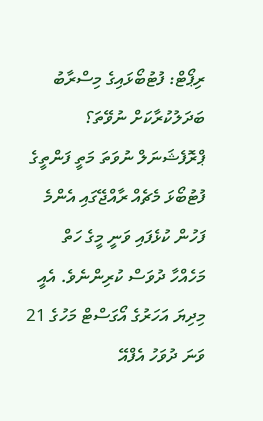ރިޕޯޓް: ފުޓުބޯޅައިގެ މިސްރާބު ބަދަލުކުރާކަށް ނުވޭތަ؟
ޕްރޮފެޝަނަލް ނުވަތަ މަތީ ފަންތީގެ ފުޓުބޯޅަ މެޗެއް ރާއްޖޭގައި އެންމެ ފަހުން ކުޅެފައި ވަނީ މީގެ ހަތް މަހެއްހާ ދުވަސް ކުރިންނެވެ. އެއީ މިދިޔަ އަހަރުގެ އޯގަސްޓް މަހުގެ 21 ވަނަ ދުވަހު އެފްއޭ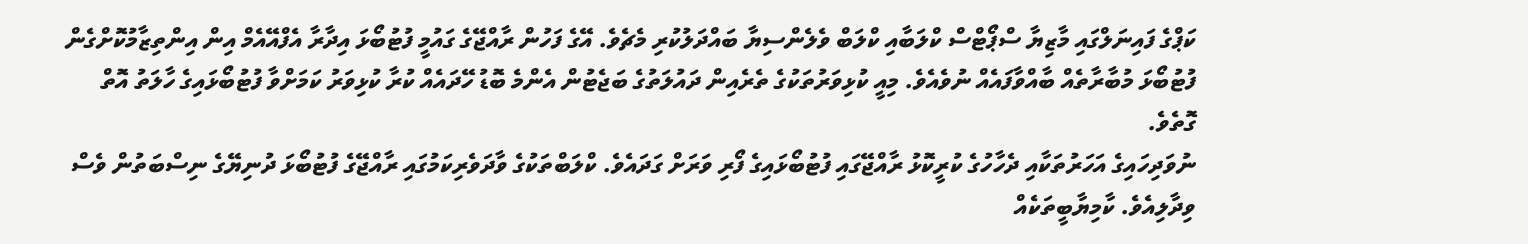ކަޕްގެ ފައިނަލްގައި މާޒިޔާ ސްޕޯޓްސް ކްލަބާއި ކްލަބް ވެލެންސިޔާ ބައްދަލުކުރި މެޗެވެ. އޭގެ ފަހުން ރާއްޖޭގެ ގައުމީ ފުޓުބޯޅަ އިދާރާ އެފްއޭއެމް އިން އިންތިޒާމުކޮށްގެން ފުޓުބޯޅަ މުބާރާތެއް ބާއްވާފައެއް ނުވެއެވެ. މިއީ ކުޅިވަރުތަކުގެ ތެރެއިން ދައުލަތުގެ ބަޖެޓުން އެންމެ ބޮޑު ހޭދައެއް ކުރާ ކުޅިވަރު ކަމަށްވާ ފުޓުބޯޅައިގެ ހާލަތު އޮތް ގޮތެވެ.
ނުވަދިހައިގެ އަހަރުތަކާއި ދެހާހުގެ ކުރީކޮޅު ރާއްޖޭގައި ފުޓުބޯޅައިގެ ފޯރި ވަރަށް ގަދައެވެ. ކްލަބްތަކުގެ ވާދަވެރިކަމުގައި ރާއްޖޭގެ ފުޓުބޯޅަ ދުނިޔޭގެ ނިސްބަތުން ވެސް ވިދާލިއެވެ. ކާމިޔާބީތަކެއް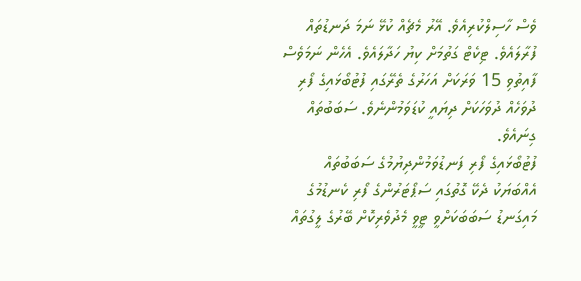ވެސް ހާސިލްކުރިއެވެ. އޭރު މެޗެއް ކުޅޭ ނަމަ ދަނޑުތައް ފުރާލައެވެ. ޓިކެޓް ގަތުމަށް ކިޔު ހަދާލައެވެ. އެހެން ނަމަވެސް ފާއިތުވި 15 ވަރަކަށް އަހަރުގެ ތެރޭގައި ފުޓުބޯޅައިގެ ފޯރި ދުވަހެއް ދުވަހަކަށް ދިޔައީ ކުޑަވަމުންނެވެ. ސަބަބުތައް ގިނައެވެ.
ފުޓުބޯޅައިގެ ފޯރި ފަނޑުވަމުންދިޔުމުގެ ސަބަބުތައް
އެއްބަޔަކު ދެކޭ ގޮތުގައި ސަޕޯޓަރުންގެ ފޯރި ކެނޑުމުގެ މައިގަނޑު ސަބަބަކަށްވީ ޓީވީ މެދުވެރިކޮށް ބޭރުގެ ލީގުތައް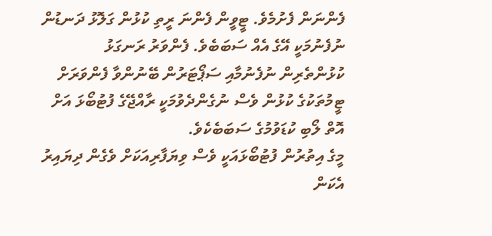ފެންނަން ފެށުމެވެ. ޓީވީން ފެންނަ ރީތި ކުޅުން ގަލޮޅު ދަނޑުން ނުފެނުމަކީ އޭގެ އެއް ސަބަބެވެ. ފެންވަރު ރަނގަޅު ކުޅުންތެރިން ނުފެނުމާއި ސަޕޯޓަރުން ބޭނުންވާ ފެންވަރަށް ޓީމުތަކުގެ ކުޅުން ވެސް ނުގެންދެވުމަކީ ރާއްޖޭގެ ފުޓުބޯޅަ އަށް އޮތް ލޯބި ކުޑަވުމުގެ ސަބަބެކެވެ.
މީގެ އިތުރުން ފުޓުބޯޅައަކީ ވެސް ވިޔަފާރިއަކަށް ވެގެން ދިޔައިރު އެކަން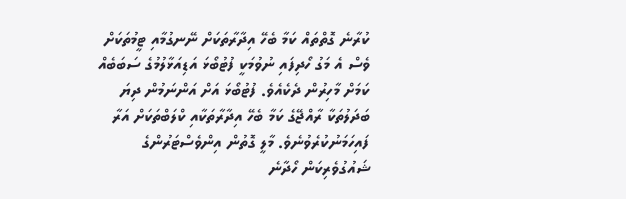ކުރާނެ ގޮތްތައް ކަމާ ބެހޭ އިދާރާތަކަށް ނޭނގުމާއި ޓީމުތަކަށް ވެސް އެ މަގު ހޯދިފައި ނުވުމަކީ ފުޓުބޯޅަ އަޑިއަޅާލުމުގެ ސަބަބެއް ކަމަށް މާހިރުން ދެކެއެވެ. ފުޓުބޯޅަ އަށް އަންނަމުން ދިޔަ ބަދަލުތަކާ ރާއްޖޭގެ ކަމާ ބެހޭ އިދާރާތަކާއި ކްލަބްތަކަށް އަރާ ފައިހަމަނުކުރެވުނެވެ. މާލީ ގޮތުން އިންވެސްޓަރުންގެ ޝައުގުވެރިކަން ހޯދާނެ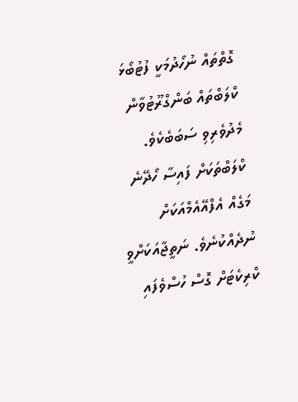ގޮތްތައް ނުހޯދުމަކީ ފުޓުބޯޅަ ކްލަބްތައް ބަންގްރޫޓުވާން މެދުވެރިވި ސަބަބެކެވެ.
ކްލަބްތަކަށް ފައިސާ ހޯދޭނެ މަގެއް އެފްއޭއެމްއަކަށް ނުދެއްކުނެވެ. ނަތީޖާއަކަށްވީ ކްރިކެޓަށް ގޮސް ހުސްވެފައި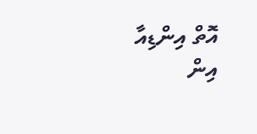އޮތް އިންޑިއާ އިން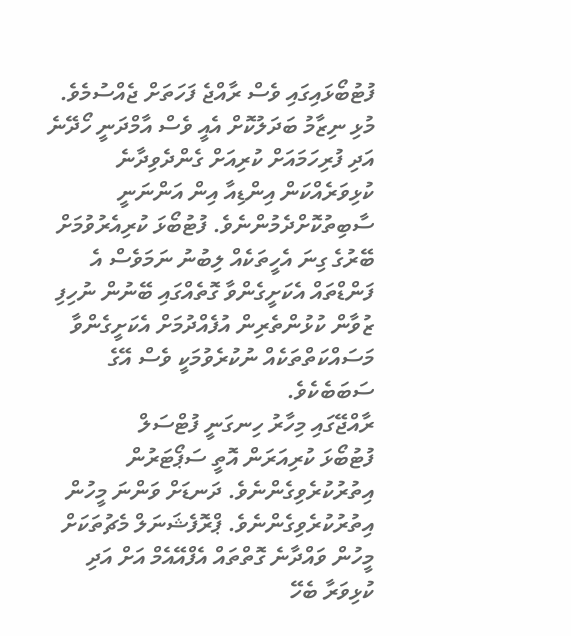ފުޓުބޯޅައިގައި ވެސް ރާއްޖެ ފަހަތަށް ޖެއްސުމެވެ. މުޅި ނިޒާމު ބަދަލުކޮށް އެއީ ވެސް އާމްދަނީ ހޯދޭނެ އަދި ފުރިހަމައަށް ކުރިއަށް ގެންދެވިދާނެ ކުޅިވަރެއްކަން އިންޑިއާ އިން އަންނަނީ ސާބިތުކޮށްދެމުންނެވެ. ފުޓުބޯޅަ ކުރިއެރުވުމަށް ބޭރުގެ ގިނަ އެހީތަކެއް ލިބުނު ނަމަވެސް އެ ފަންޑްތައް އެކަށީގެންވާ ގޮތެއްގައި ބޭނުން ނުހިފި ޒުވާން ކުޅުންތެރިން އުފެއްދުމަށް އެކަށީގެންވާ މަސައްކަތްތަކެއް ނުކުރެވުމަކީ ވެސް އޭގެ ސަބަބެކެވެ.
ރާއްޖޭގައި މިހާރު ހިނގަނީ ފުޓްސަލް
ފުޓުބޯޅަ ކުރިއަރަން އޮތީ ސަޕޯޓަރުން އިތުރުކުރެވިގެންނެވެ. ދަނޑަށް ވަންނަ މީހުން އިތުރުކުރެވިގެންނެވެ. ޕްރޮފެޝަނަލް މެޗުތަކަށް މީހުން ވައްދާނެ ގޮތްތައް އެފްއޭއެމް އަށް އަދި ކުޅިވަރާ ބެހޭ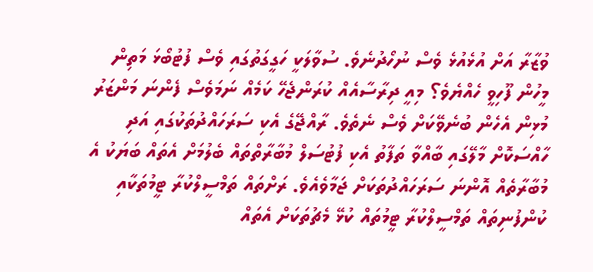ވުޒާރާ އަށް އުޅެއުޅެ ވެސް ނުހޯދުނެވެ. ސުވާލަކީ ހަގީގަތުގައި ވެސް ފުޓުބޯޅަ މަތިން މީހުން ފޫހިވީ ހެއްޔެވެ؟ މިއީ ދިރާސާއެއް ކުރަންޖެހޭ ކަމެއް ނަމަވެސް ފެންނަ މަންޒަރު މުޅިން އެހެން ބުނެވޭކަށް ވެސް ނެތެވެ. ރާއްޖޭގެ އެކި ސަރަހައްދުތަކުގައި އަދި ހާއްސަކޮށް މާލޭގައި ބާއްވާ ތަފާތު އެކި ފުޓުސަލް މުބާރާތްތައް ބެލުމަށް އެތައް ބަޔަކު އެ މުބާރާތެއް އޮންނަ ސަރަހައްދުތަކަށް ޖަމާވެއެވެ. ރަށްތައް ތަމްސީލްކުރާ ޓީމުތަކާއި ކުންފުނިތައް ތަމްސީލްކުރާ ޓީމުތައް ކުޅޭ މެޗުތަކަށް އެތައް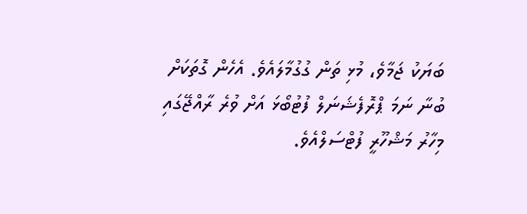ބަޔަކު ޖަމާވެ، މުޅި ތަން ގުގުމާލައެވެ. އެހެން ގޮތަކަށް ބުނާ ނަމަ ޕްރޮފެޝަނަލް ފުޓުބޯޅަ އަށް ވުރެ ރާއްޖޭގައި މިހާރު މަޝްހޫރީ ފުޓްސަލްއެވެ.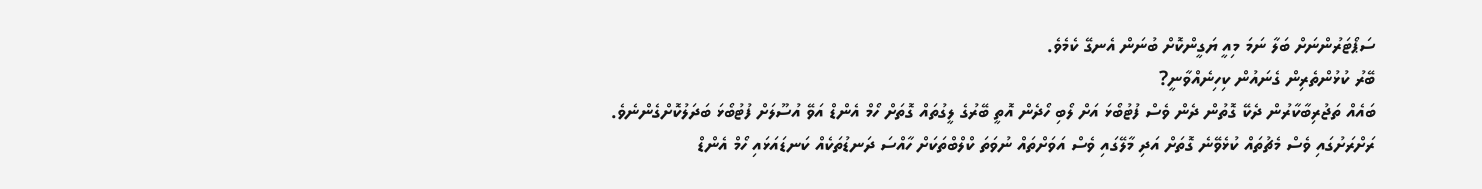ސަޕޯޓަރުންނަށް ބަލާ ނަމަ މިއީ ޔަގީންކޮށް ބުނަން އެނގޭ ކެމެވެ.
ބޭރު ކުޅުންތެރިން ގެނައުން ކިހިނެއްވާނީ?
ބައެއް ތަޖުރިބާކާރުން ދެކޭ ގޮތުން ދެން ވެސް ފުޓުބޯޅަ އަށް ލޯބި ހޯދެން އޮތީ ބޭރުގެ ލީގުތައް ގޮތަށް ހޯމް އެންޑް އަވޭ އުސޫލަށް ފުޓުބޯޅަ ބަދަލުކޮށްގެންނެވެ. ރަށްރަށުގައި ވެސް މެޗުތައް ކުޅެވޭނެ ގޮތަށް އަދި މާލޭގައި ވެސް އަވަށްތައް ނުވަތަ ކްލްބްތަކަށް ހާއްސަ ދަނޑުތަކެއް ކަނޑައަޅައި ހޯމް އެންޑް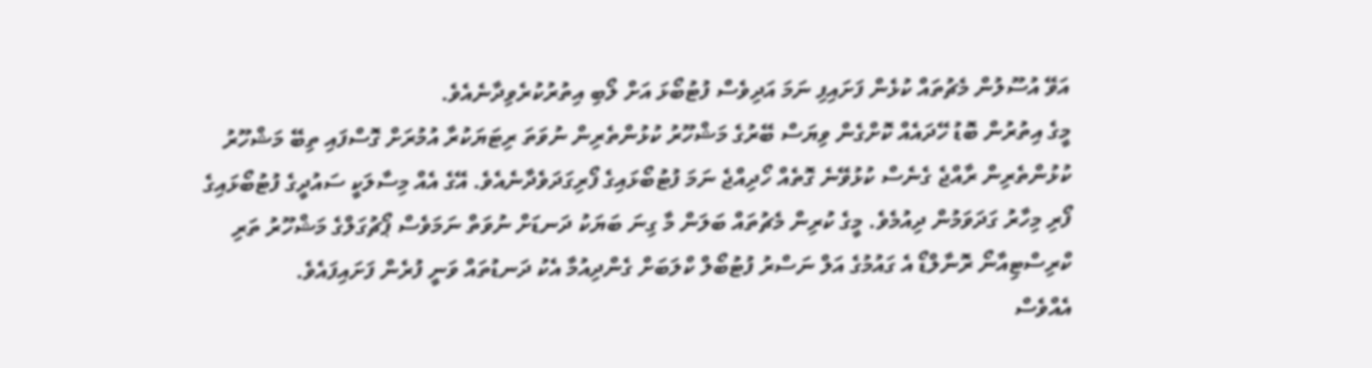އަވޭ އުސޫލުން މެޗުތައް ކުޅެން ފަށައިފި ނަމަ އަދިވެސް ފުޓުބޯޅަ އަށް ލޯބި އިތުރުކުރެވިދާނެއެވެ.
މީގެ އިތުރުން ބޮޑު ހޭދައެއް ކޮށްގެން ވިޔަސް ބޭރުގެ މަޝްހޫރު ކުޅުންތެރިން ނުވަތަ ރިޓަޔަކުރާ އުމުރަށް ގޮސްފައި ތިބޭ މަޝްހޫރު ކުޅުންތެރިން ރާއްޖެ ގެނެސް ކުޅުވޭނެ ގޮތެއް ހޯދިއްޖެ ނަމަ ފުޓުބޯޅައިގެ ފޯރިގަދަވެދާނެއެވެ. އޭގެ އެއް މިސާލަކީ ސައުދީގެ ފުޓުބޯޅައިގެ ފޯރި މިހާރު ގަދަވަމުން ދިއުމެވެ. މީގެ ކުރިން މެޗުތައް ބަލަން މާ ގިނަ ބަޔަކު ދަނޑަށް ނުވަތް ނަމަވެސް ޕޯޗުގަލްގެ މަޝްހޫރު ތަރި ކްރިސްޓިއާނޯ ރޮނާލްޑޯ އެ ގައުމުގެ އަލް ނަސްރު ފުޓުބޯލް ކްލަބަށް ގެންދިއުމާ އެކު ދަނޑުތައް ވަނީ ފުރެން ފަށައިފައެވެ.
އެއްވެސް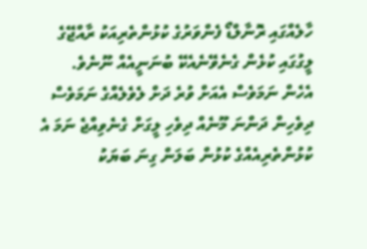ހާލެއްގައި ރޮނާލްޑޯ ފެންވަރުގެ ކުޅުންތެރިއަކު ރާއްޖޭގެ ލީގުގައި ކުޅެން ގެނެވޭނެއެކޭ ބުނަނީއެއް ނޫނެވެ. އެހެން ނަމަވެސް އެއަށް ވުރެ ދަށް ލެވެލެއްގެ ނަމަވެސް ދިވެހިން ދަންނަ މޫނެއް ދިވެހި ލީގަށް ގެނެވިއްޖެ ނަމަ އެ ކުޅުންތެރިއެއްގެ ކުޅުން ބަލަން ގިނަ ބަޔަކު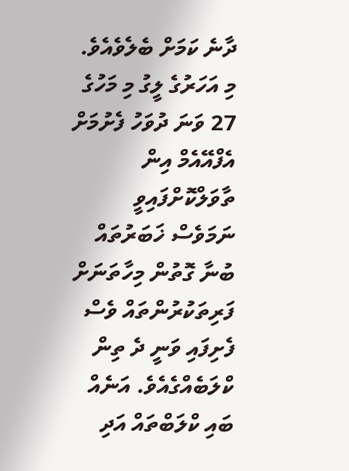ދާނެ ކަމަށް ބެލެވެއެވެ.
މި އަހަރުގެ ލީގު މި މަހުގެ 27 ވަނަ ދުވަހު ފެށުމަށް އެފްއޭއެމް އިން ތާވަލްކޮށްފައިވީ ނަމަވެސް ޚަބަރުތައް ބުނާ ގޮތުން މިހާތަނަށް ފަރިތަކުރުންތައް ވެސް ފެށިފައި ވަނީ ދެ ތިން ކްލަބެއްގެއެވެ. އަނެއް ބައި ކްލަބްތައް އަދި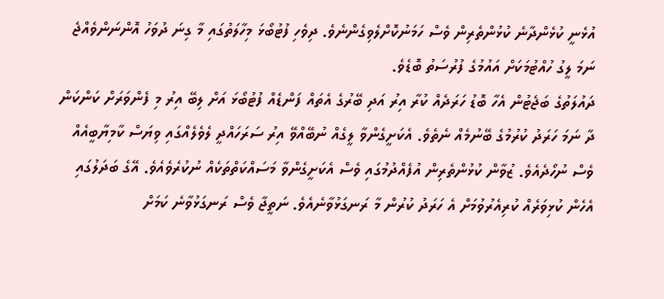އުޅެނީ ކުޅެންދާނެ ކުޅުންތެރިން ވެސް ހަމަނުކޮށްލެވިގެންނެވެ. ދިވެހި ފުޓުބޯޅަ މިހާލަތުގައި މާ ގިނަ ދުވަހު އޮންނަންވެއްޖެ ނަމަ ލީގު ހުއްޓުމަކަށް އައުމުގެ ފުރުސަތު ބޮޑެވެ.
ދައުލަތުގެ ބަޖެޓުން އެހާ ބޮޑު ހަރަދެއް ކުރާ އިރު އަދި ބޭރުގެ އެތައް ފަންޑެއް ފުޓުބޯޅަ އަށް ލިބޭ އިރު މި ފެންވަރަށް ކަންކަން ދާ ނަމަ ހަރަދު ކުރުމުގެ ބޭނުމެއް ނެތެވެ. އެކަށީގެންވާ ލީގެއް ނުބޭއްވޭ އިރު ސަރަހައްދީ ލެވެލެއްގައި ވިޔަސް ކާމިޔާބީއެއް ވެސް ނުހޯދެއެވެ. ޒުވާން ކުޅުންތެރިން އުފެއްދުމުގައި ވެސް އެކަށީގެންވާ މަސައްކަތްތަކެއް ނުކުރެވެއެވެ. އޭގެ ބަދަލުގައި އެހެން ކުޅިވަރެއް ކުރިއެރުވުމަށް އެ ހަރަދު ކުރުން މާ ރަނގަޅުވާނެއެވެ. ނަތީޖާ ވެސް ރަނގަޅުވާނެ ކަމަށް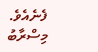ފެނެއެވެ. މިސްރާބު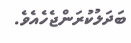ބަދަލުކުރަންޖެހެއެވެ.